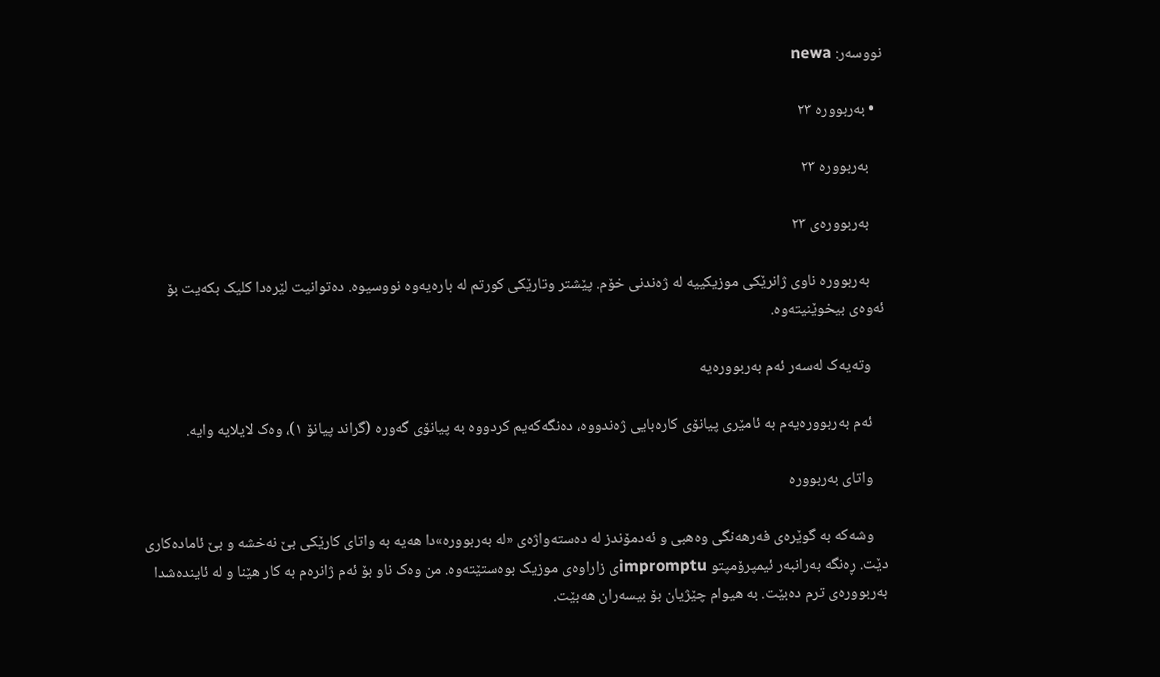نووسەر: newa

  • بەربوورە ٢٣

    بەربوورە ٢٣

    بەربوورەی ٢٣

    بەربوورە ناوی ژانرێکی موزیکییە لە ژەندنی خۆم. پێشتر وتارێکی کورتم لە بارەیەوە نووسیوە. دەتوانیت لێرەدا کلیک بکەیت بۆ ئەوەی بیخوێنیتەوە.

    وتەیەک لەسەر ئەم بەربوورەیە

    ئەم بەربوورەیەم بە ئامێری پیانۆی کارەبایی ژەندووە، دەنگەکەیم کردووە بە پیانۆی گەورە (گراند پیانۆ ١)، وەک لایلایە وایە.

    واتای بەربوورە

    وشەکە بە گوێرەی فەرهەنگی وەهبی و ئەدمۆندز لە دەستەواژەی «لە بەربوورە»دا هەیە بە واتای کارێکی بێ نەخشە و بێ ئامادەکاری دێت. ڕەنگە بەرانبەر ئیمپرۆمپتو impromptuی زاراوەی موزیک بوەستێتەوە. من وەک ناو بۆ ئەم ژانرەم بە کار هێنا و لە ئایندەشدا بەربوورەی ترم دەبێت. بە هیوام چێژیان بۆ بیسەران هەبێت.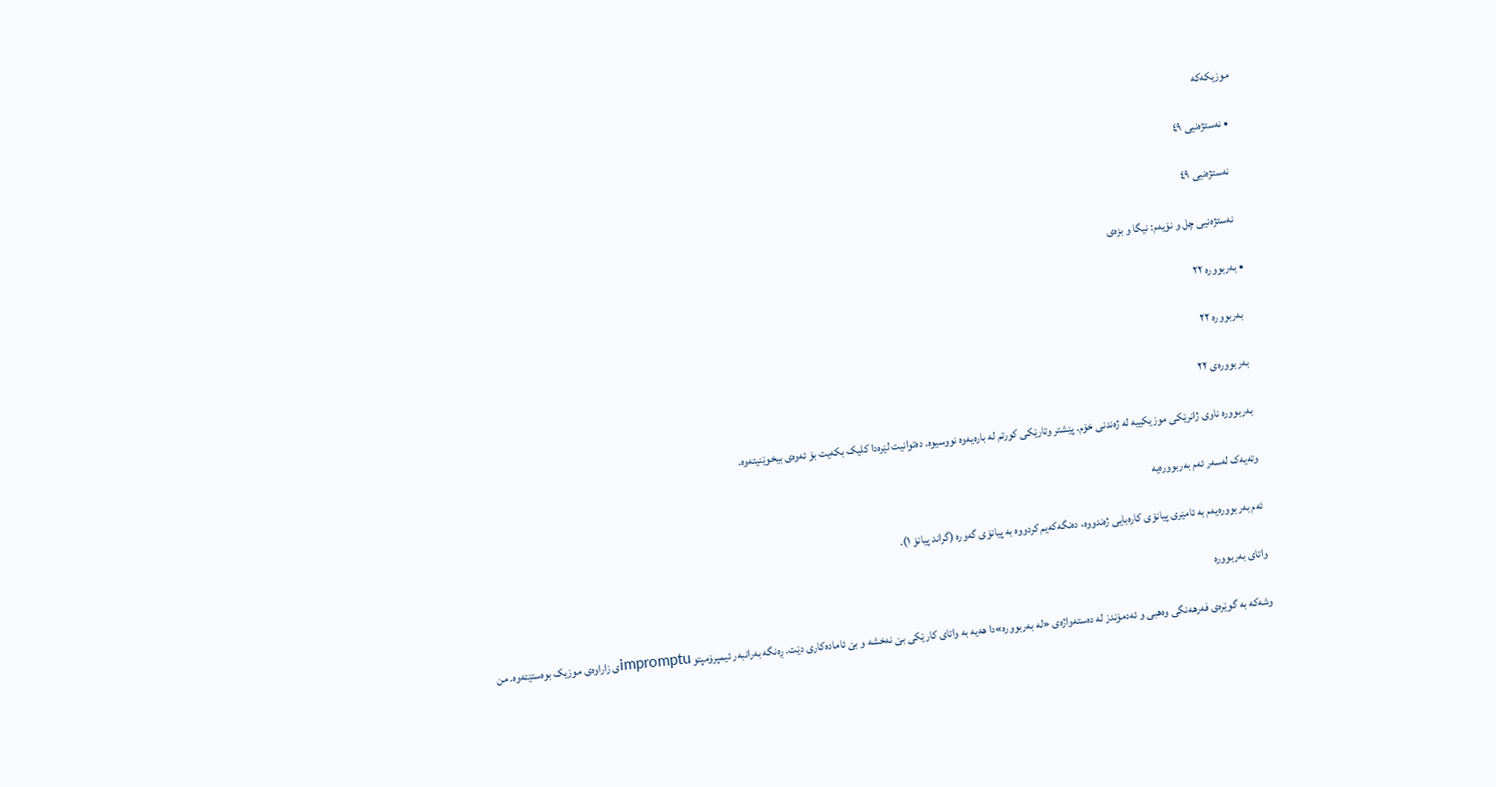موزیکەکە

  • نەستژەنیی ٤٩

    نەستژەنیی ٤٩

    نەستژەنیی چل و نۆیەم: نیگا و بزەی

  • بەربوورە ٢٢

    بەربوورە ٢٢

    بەربوورەی ٢٢

    بەربوورە ناوی ژانرێکی موزیکییە لە ژەندنی خۆم. پێشتر وتارێکی کورتم لە بارەیەوە نووسیوە. دەتوانیت لێرەدا کلیک بکەیت بۆ ئەوەی بیخوێنیتەوە.

    وتەیەک لەسەر ئەم بەربوورەیە

    ئەم بەربوورەیەم بە ئامێری پیانۆی کارەبایی ژەندووە، دەنگەکەیم کردووە بە پیانۆی گەورە (گراند پیانۆ ١).

    واتای بەربوورە

    وشەکە بە گوێرەی فەرهەنگی وەهبی و ئەدمۆندز لە دەستەواژەی «لە بەربوورە»دا هەیە بە واتای کارێکی بێ نەخشە و بێ ئامادەکاری دێت. ڕەنگە بەرانبەر ئیمپرۆمپتو impromptuی زاراوەی موزیک بوەستێتەوە. من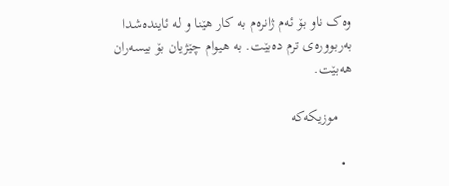وەک ناو بۆ ئەم ژانرەم بە کار هێنا و لە ئایندەشدا بەربوورەی ترم دەبێت. بە هیوام چێژیان بۆ بیسەران هەبێت.

    موزیکەکە

  •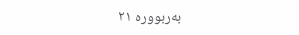بەربوورە ٢١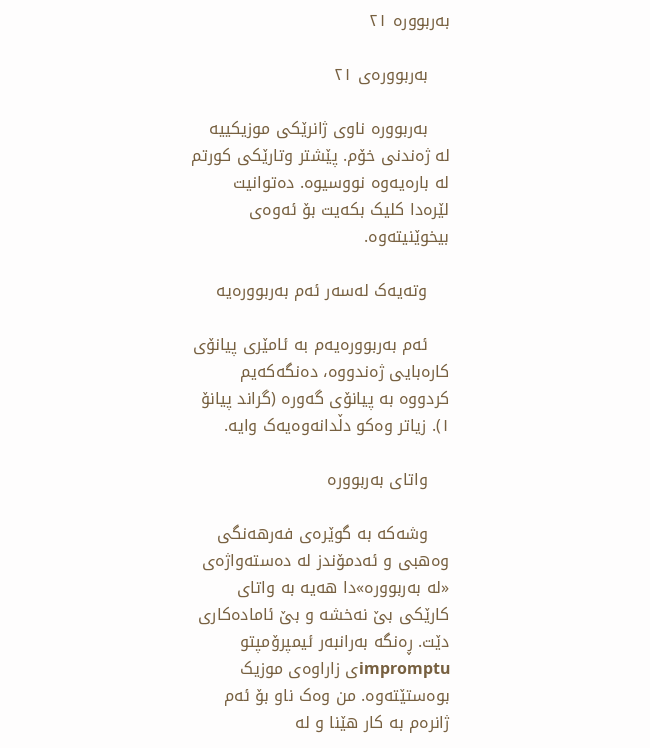بەربوورە ٢١

    بەربوورەی ٢١

    بەربوورە ناوی ژانرێکی موزیکییە لە ژەندنی خۆم. پێشتر وتارێکی کورتم لە بارەیەوە نووسیوە. دەتوانیت لێرەدا کلیک بکەیت بۆ ئەوەی بیخوێنیتەوە.

    وتەیەک لەسەر ئەم بەربوورەیە

    ئەم بەربوورەیەم بە ئامێری پیانۆی کارەبایی ژەندووە، دەنگەکەیم کردووە بە پیانۆی گەورە (گراند پیانۆ ١). زیاتر وەکو دڵدانەوەیەک وایە.

    واتای بەربوورە

    وشەکە بە گوێرەی فەرهەنگی وەهبی و ئەدمۆندز لە دەستەواژەی «لە بەربوورە»دا هەیە بە واتای کارێکی بێ نەخشە و بێ ئامادەکاری دێت. ڕەنگە بەرانبەر ئیمپرۆمپتو impromptuی زاراوەی موزیک بوەستێتەوە. من وەک ناو بۆ ئەم ژانرەم بە کار هێنا و لە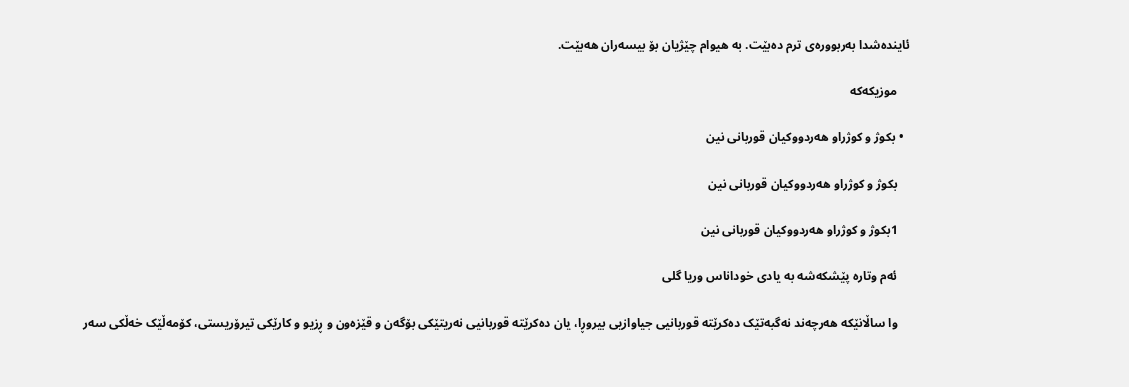ئایندەشدا بەربوورەی ترم دەبێت. بە هیوام چێژیان بۆ بیسەران هەبێت.

    موزیکەکە

  • بکوژ و کوژراو هەردووکیان قوربانی نین

    بکوژ و کوژراو هەردووکیان قوربانی نین

    1بکوژ و کوژراو هەردووکیان قوربانی نین

    ئەم وتارە پێشکەشە بە یادی خوداناس وریا گلی

    وا ساڵانێکە هەرچەند نەگبەتێک دەکرێتە قوربانیی جیاوازیی بیروڕا، یان دەکرێتە قوربانیی نەریتێکی بۆگەن و قێزەون و ڕزیو و کارێکی تیرۆریستی، کۆمەڵێک خەڵکی سەر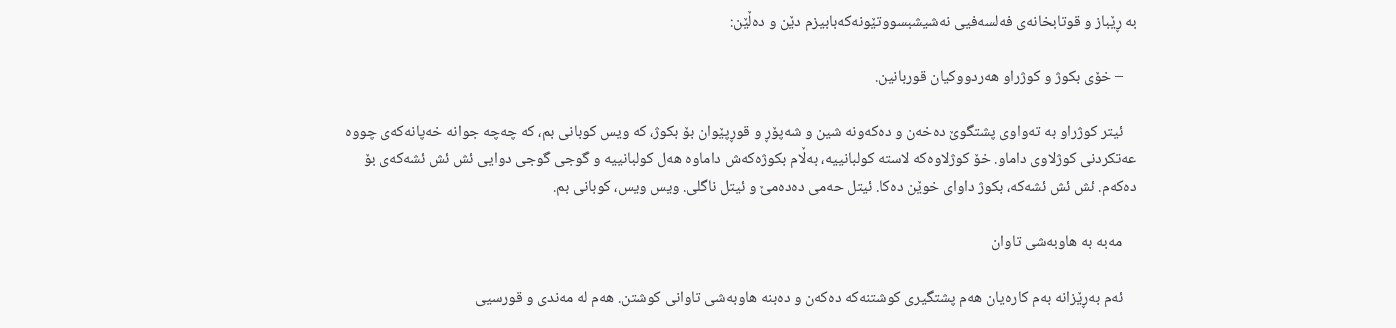بە ڕێباز و قوتابخانەی فەلسەفیی نەشیشبسووتێونەکەبابیزم دێن و دەڵێن:

    – خۆی بکوژ و کوژراو هەردووکیان قوربانین.

    ئیتر کوژراو بە تەواوی پشتگوێ دەخەن و دەکەونە شین و شەپۆڕ و قوڕپێوان بۆ بکوژ، کە ویس کوبانی بم، کە چەچە جوانە خەپانەکەی چووە عەتکردنی کوژلاوی داماو. خۆ کوژلاوەکە لاستە کولبانییە، بەڵام بکوژەکەش داماوە هەل کولبانییە و گوجی گوجی دوایی ئش ئش ئشەکەی بۆ دەکەم. ئش ئش ئشەکە، بکوژ داوای خوێن دەکا. ئیتل حەمی دەدەمێ و ئیتل ناگلی. ویس ویس، کوبانی بم.

    مەبە بە هاوبەشی تاوان

    ئەم بەڕێزانە بەم کارەیان هەم پشتگیری کوشتنەکە دەکەن و دەبنە هاوبەشی تاوانی کوشتن. هەم لە مەندی و قورسیی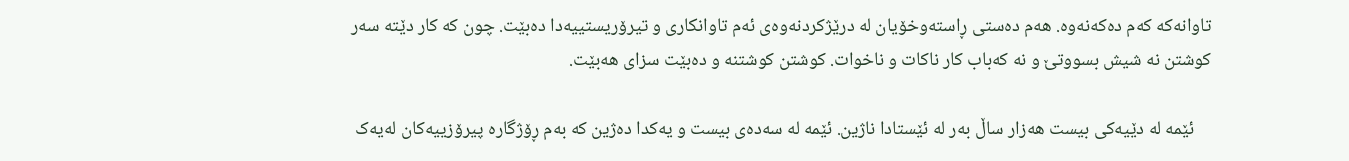تاوانەکە کەم دەکەنەوە. هەم دەستی ڕاستەوخۆیان لە درێژکردنەوەی ئەم تاوانکاری و تیرۆریستییەدا دەبێت. چون کە کار دێتە سەر کوشتن نە شیش بسووتێ و نە کەباب کار ناکات و ناخوات. کوشتن کوشتنە و دەبێت سزای هەبێت.

    ئێمە لە دێیەکی بیست هەزار ساڵ بەر لە ئێستادا ناژین. ئێمە لە سەدەی بیست و یەکدا دەژین کە بەم ڕۆژگارە پیرۆزییەکان لەیەک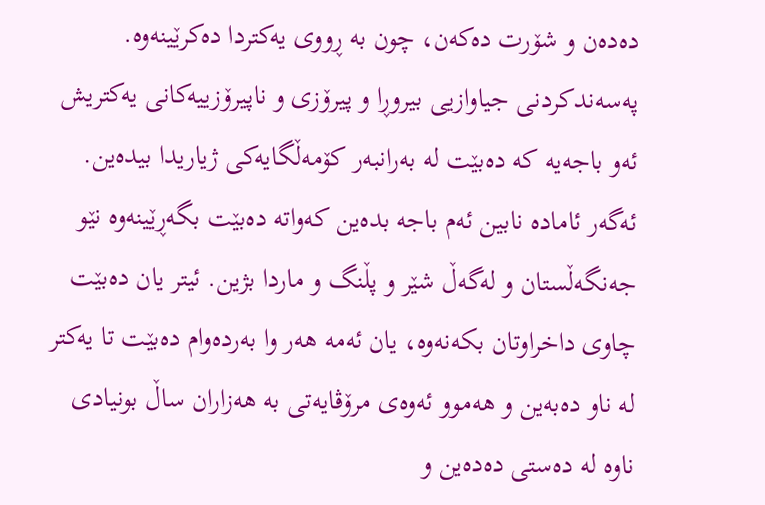دەدەن و شۆرت دەکەن، چون بە ڕووی یەکتردا دەکرێینەوە. پەسەندکردنی جیاوازیی بیروڕا و پیرۆزی و ناپیرۆزییەکانی یەکتریش ئەو باجەیە کە دەبێت لە بەرانبەر کۆمەڵگایەکی ژیاریدا بیدەین. ئەگەر ئامادە نابین ئەم باجە بدەین کەواتە دەبێت بگەڕێینەوە نێو جەنگەڵستان و لەگەڵ شێر و پڵنگ و ماردا بژین. ئیتر یان دەبێت چاوی داخراوتان بکەنەوە، یان ئەمە هەر وا بەردەوام دەبێت تا یەکتر لە ناو دەبەین و هەموو ئەوەی مرۆڤایەتی بە هەزاران ساڵ بونیادی ناوە لە دەستی دەدەین و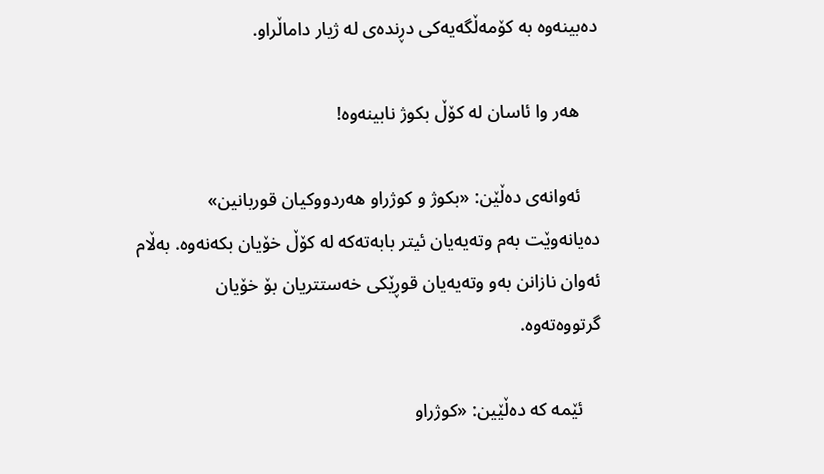دەبینەوە بە کۆمەڵگەیەکی دڕندەی لە ژیار داماڵراو.

    هەر وا ئاسان لە کۆڵ بکوژ نابینەوە!

    ئەوانەی دەڵێن: «بکوژ و کوژراو هەردووکیان قوربانین» دەیانەوێت بەم وتەیەیان ئیتر بابەتەکە لە کۆڵ خۆیان بکەنەوە. بەڵام ئەوان نازانن بەو وتەیەیان قوڕێکی خەستتریان بۆ خۆیان گرتووەتەوە.

    ئێمە کە دەڵێین: «کوژراو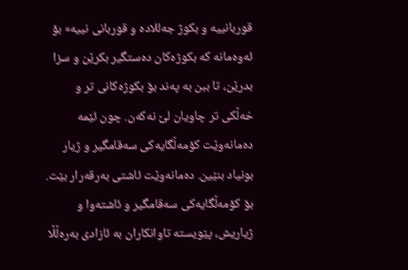قوربانییە و بکوژ جەللادە و قوربانی نییە» بۆ ئەوەمانە کە بکوژەکان دەستگیر بکرێن و سزا بدرێن، تا ببن بە پەند بۆ بکوژەکانی تر و خەڵکی تر چاویان لێ نەکەن. چون ئێمە دەمانەوێت کۆمەڵگایەکی سەقامگیر و ژیار بونیاد بنێین. دەمانەوێت ئاشتی بەرقەرار بێت. بۆ کۆمەڵگایەکی سەقامگیر و ئاشتەوا و ژیاریش، پێویستە تاوانکاران بە ئازادی بەرەڵڵا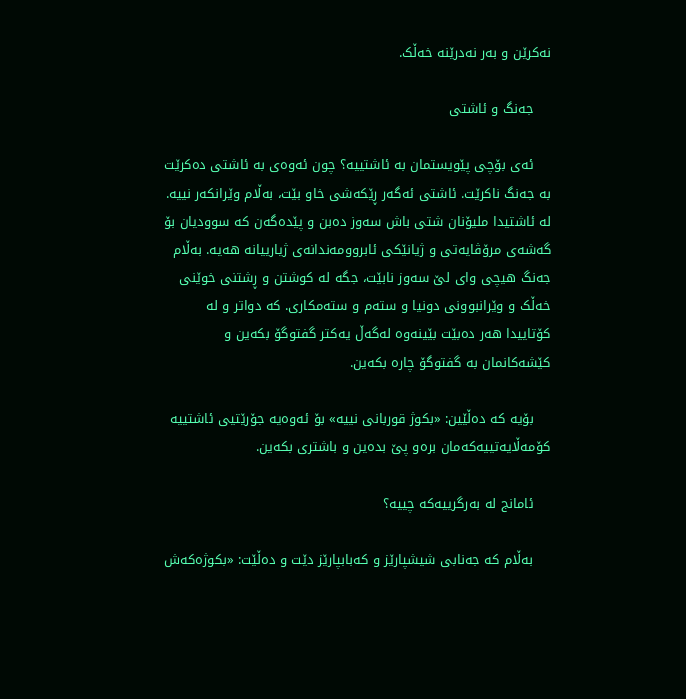نەکرێن و بەر نەدرێنە خەڵک.

    جەنگ و ئاشتی

    ئەی بۆچی پێویستمان بە ئاشتییە؟ چون ئەوەی بە ئاشتی دەکرێت بە جەنگ ناکرێت. ئاشتی ئەگەر ڕێکەشی خاو بێت، بەڵام وێرانکەر نییە. لە ئاشتیدا ملیۆنان شتی باش سەوز دەبن و پێدەگەن کە سوودیان بۆ گەشەی مرۆڤایەتی و ژیانێکی ئابروومەندانەی ژیارییانە هەیە. بەڵام جەنگ هیچی وای لێ سەوز نابێت، جگە لە کوشتن و ڕشتنی خوێنی خەڵک و وێرانبوونی دونیا و ستەم و ستەمکاری. کە دواتر و لە کۆتاییدا هەر دەبێت بێینەوە لەگەڵ یەکتر گفتوگۆ بکەین و کێشەکانمان بە گفتوگۆ چارە بکەین.

    بۆیە کە دەڵێین: «بکوژ قوربانی نییە» بۆ ئەوەیە جۆرێتیی ئاشتییە کۆمەڵایەتییەکەمان برەو پێ بدەین و باشتری بکەین.

    ئامانج لە بەرگرییەکە چییە؟

    بەڵام کە جەنابی شیشپارێز و کەبابپارێز دێت و دەڵێت: «بکوژەکەش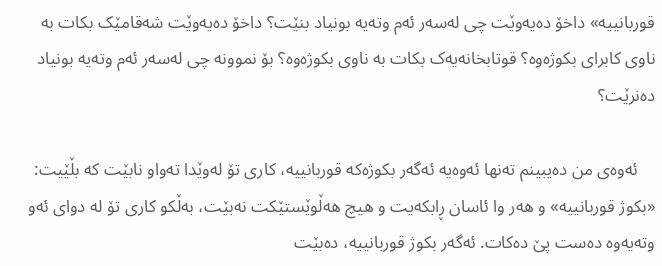قوربانییە» داخۆ دەیەوێت چی لەسەر ئەم وتەیە بونیاد بنێت؟ داخۆ دەیەوێت شەقامێک بکات بە ناوی کابرای بکوژەوە؟ قوتابخانەیەک بکات بە ناوی بکوژەوە؟ بۆ نموونە چی لەسەر ئەم وتەیە بونیاد دەنرێت؟

    ئەوەی من دەیبینم تەنها ئەوەیە ئەگەر بکوژەکە قوربانییە، کاری تۆ لەوێدا تەواو نابێت کە بڵێیت: «بکوژ قوربانییە» و هەر وا ئاسان ڕابکەیت و هیچ هەڵوێستێکت نەبێت، بەڵکو کاری تۆ لە دوای ئەو وتەیەوە دەست پێ دەکات. ئەگەر بکوژ قوربانییە، دەبێت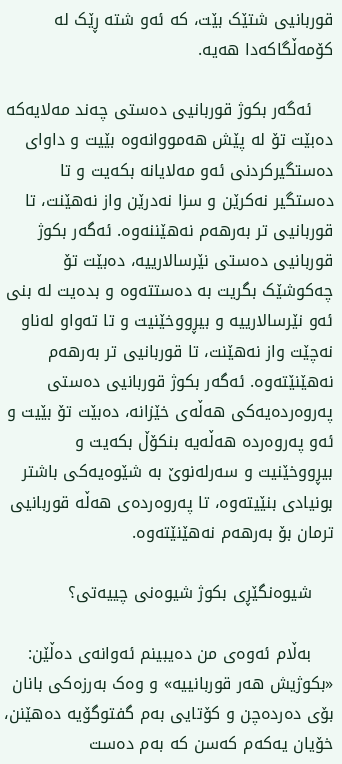قوربانیی شتێک بێت، کە ئەو شتە ڕێک لە کۆمەڵگاکەدا هەیە.

    ئەگەر بکوژ قوربانیی دەستی چەند مەلایەکە دەبێت تۆ لە پێش هەمووانەوە بێیت و داوای دەستگیرکردنی ئەو مەلایانە بکەیت و تا دەستگیر نەکرێن و سزا نەدرێن واز نەهێنت، تا قوربانیی تر بەرهەم نەهێننەوە. ئەگەر بکوژ قوربانیی دەستی نێرسالارییە، دەبێت تۆ چەکوشێک بگریت بە دەستتەوە و بدەیت لە بنی ئەو نێرسالارییە و بیڕووخێنیت و تا تەواو لەناو نەچێت واز نەهێنت، تا قوربانیی تر بەرهەم نەهێنێتەوە. ئەگەر بکوژ قوربانیی دەستی پەروەردەیەکی هەڵەی خێزانە، دەبێت تۆ بێیت و ئەو پەروەردە هەڵەیە بنکۆڵ بکەیت و بیڕووخێنیت و سەرلەنوێ بە شێوەیەکی باشتر بونیادی بنێیتەوە، تا پەروەردەی هەڵە قوربانیی ترمان بۆ بەرهەم نەهێنێتەوە.

    شیوەنگێڕی بکوژ شیوەنی چییەتی؟

    بەڵام ئەوەی من دەیبینم ئەوانەی دەڵێن: «بکوژیش هەر قوربانییە» و وەک بەرزەکی بانان بۆی دەردەچن و کۆتایی بەم گفتوگۆیە دەهێنن، خۆیان یەکەم کەسن کە بەم دەست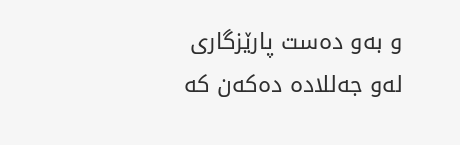و بەو دەست پارێزگاری لەو جەللادە دەکەن کە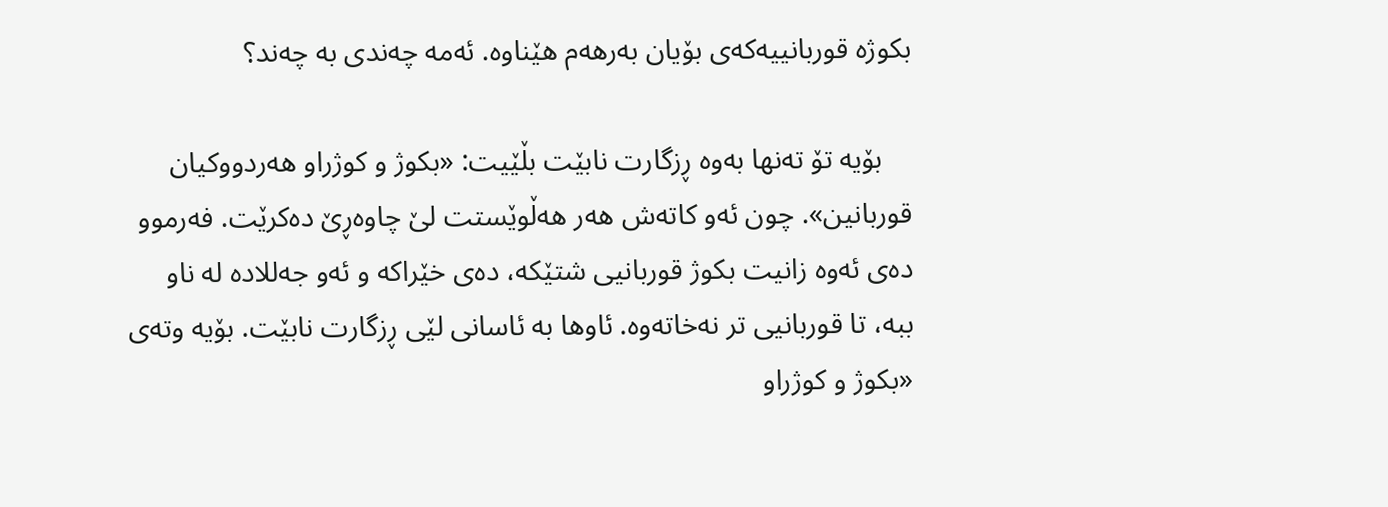بکوژە قوربانییەکەی بۆیان بەرهەم هێناوە. ئەمە چەندی بە چەند؟

    بۆیە تۆ تەنها بەوە ڕزگارت نابێت بڵێیت: «بکوژ و کوژراو هەردووکیان قوربانین». چون ئەو کاتەش هەر هەڵوێستت لێ چاوەڕێ دەکرێت. فەرموو دەی ئەوە زانیت بکوژ قوربانیی شتێکە، دەی خێراکە و ئەو جەللادە لە ناو ببە، تا قوربانیی تر نەخاتەوە. ئاوها بە ئاسانی لێی ڕزگارت نابێت. بۆیە وتەی «بکوژ و کوژراو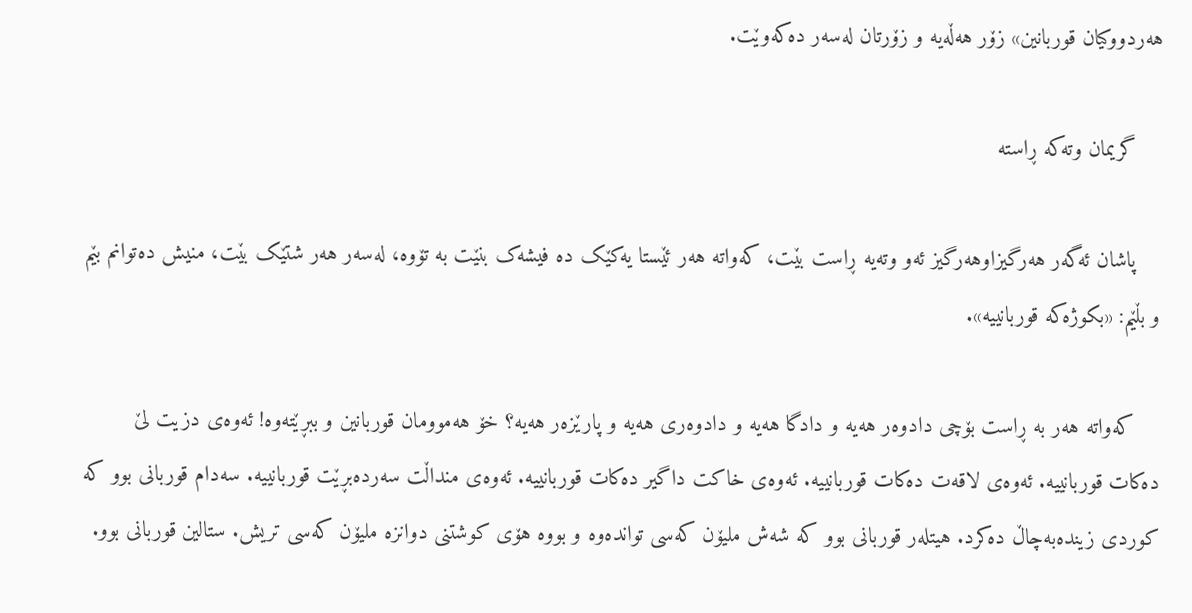هەردووکیان قوربانین» زۆر هەڵەیە و زۆرتان لەسەر دەکەوێت.

    گریمان وتەکە ڕاستە

    پاشان ئەگەر هەرگیزاوهەرگیز ئەو وتەیە ڕاست بێت، کەواتە هەر ئێستا یەکێک دە فیشەک بنێت بە تۆوە، لەسەر هەر شتێک بێت، منیش دەتوانم بێم و بڵێم: «بکوژەکە قوربانییە».

    کەواتە هەر بە ڕاست بۆچی دادوەر هەیە و دادگا هەیە و دادوەری هەیە و پارێزەر هەیە؟ خۆ هەموومان قوربانین و ببڕێتەوە! ئەوەی دزیت لێ دەکات قوربانییە. ئەوەی لاقەت دەکات قوربانییە. ئەوەی خاکت داگیر دەکات قوربانییە. ئەوەی منداڵت سەردەبڕێت قوربانییە. سەدام قوربانی بوو کە کوردی زیندەبەچاڵ دەکرد. هیتلەر قوربانی بوو کە شەش ملیۆن کەسی تواندەوە و بووە هۆی کوشتنی دوانزە ملیۆن کەسی تریش. ستالین قوربانی بوو.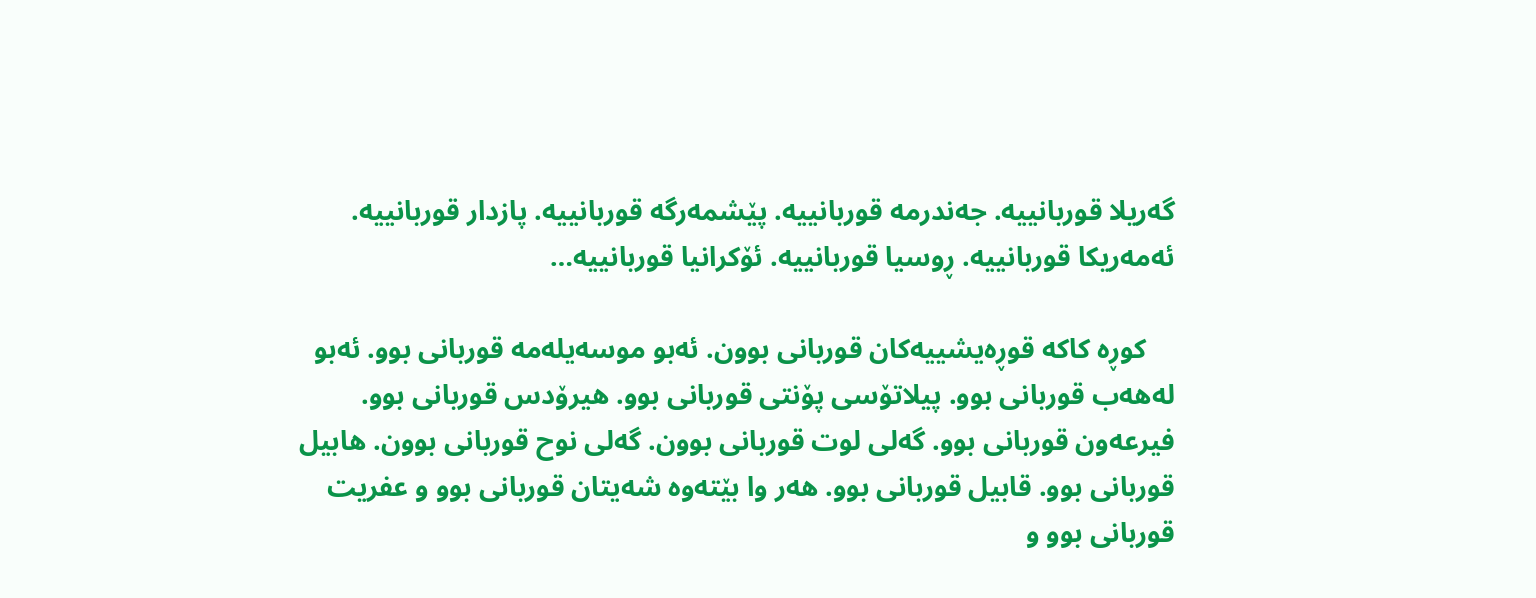گەریلا قوربانییە. جەندرمە قوربانییە. پێشمەرگە قوربانییە. پازدار قوربانییە. ئەمەریکا قوربانییە. ڕوسیا قوربانییە. ئۆکرانیا قوربانییە…

    کوڕە کاکە قوڕەیشییەکان قوربانی بوون. ئەبو موسەیلەمە قوربانی بوو. ئەبو لەهەب قوربانی بوو. پیلاتۆسی پۆنتی قوربانی بوو. هیرۆدس قوربانی بوو. فیرعەون قوربانی بوو. گەلی لوت قوربانی بوون. گەلی نوح قوربانی بوون. هابیل قوربانی بوو. قابیل قوربانی بوو. هەر وا بێتەوە شەیتان قوربانی بوو و عفریت قوربانی بوو و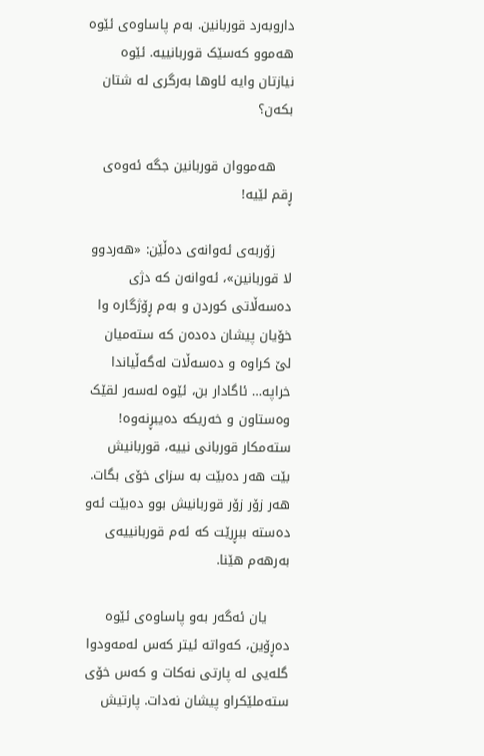داروبەرد قوربانین. بەم پاساوەی ئێوە هەموو کەسێک قوربانییە. ئێوە نیازتان وایە ئاوها بەرگری لە شتان بکەن؟

    هەمووان قوربانین جگە ئەوەی ڕقم لێیە!

    زۆربەی ئەوانەی دەڵێن: «هەردوو لا قوربانین»، ئەوانەن کە دژی دەسەڵاتی کوردن و بەم ڕۆژگارە وا خۆیان پیشان دەدەن کە ستەمیان لێ کراوە و دەسەڵات لەگەڵیاندا خراپە… ئاگادار بن، ئێوە لەسەر لقێک وەستاون و خەریکە دەیبڕنەوە! ستەمکار قوربانی نییە، قوربانیش بێت هەر دەبێت بە سزای خۆی بگات. هەر زۆر زۆر قوربانیش بوو دەبێت ئەو دەستە ببڕرێت کە ئەم قوربانییەی بەرهەم هێنا.

     یان ئەگەر بەو پاساوەی ئێوە دەڕۆین، کەواتە ئیتر کەس لەمەودوا گلەیی لە پارتی نەکات و کەس خۆی ستەملێکراو پیشان نەدات. پارتیش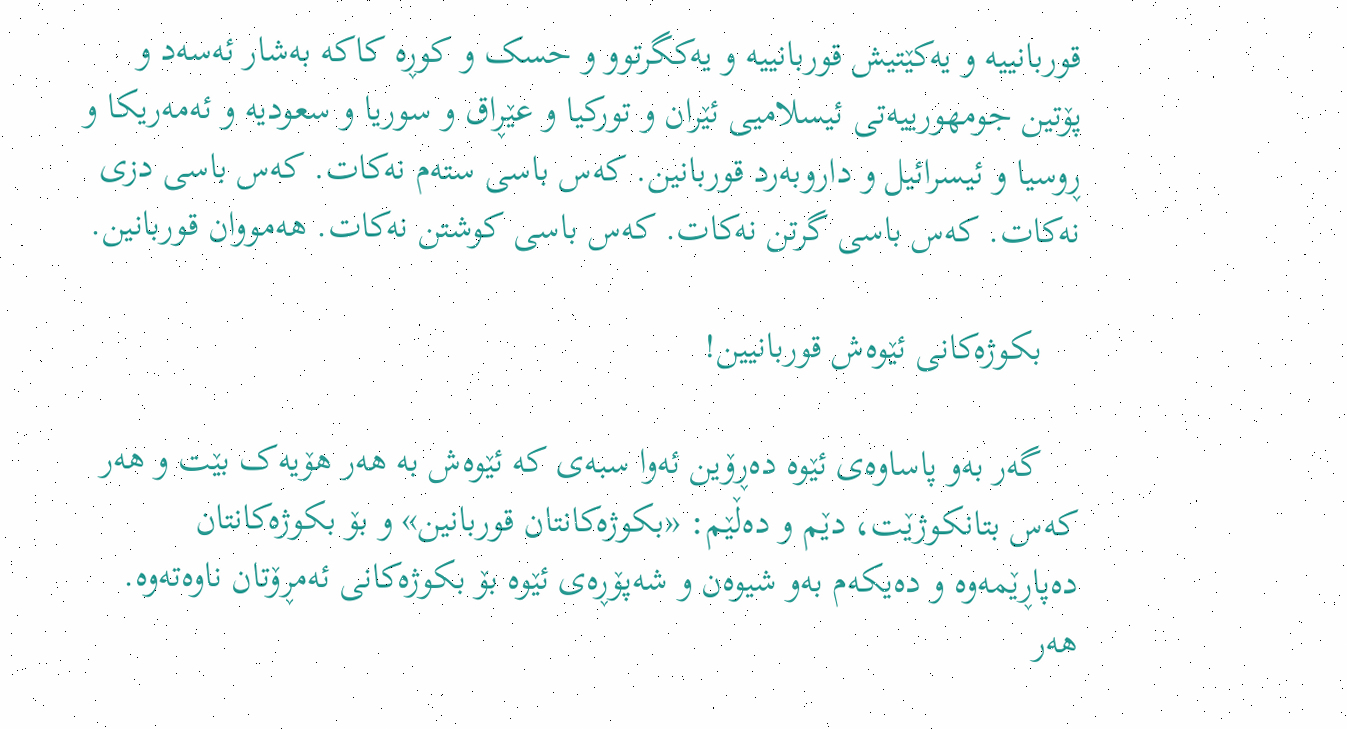قوربانییە و یەکێتیش قوربانییە و یەکگرتوو و حسک و کوڕە کاکە بەشار ئەسەد و پۆتین جومهورییەتی ئیسلامیی ئێران و تورکیا و عێڕاق و سوریا و سعودیە و ئەمەریکا و ڕوسیا و ئیسرائیل و داروبەرد قوربانین. کەس باسی ستەم نەکات. کەس باسی دزی نەکات. کەس باسی گرتن نەکات. کەس باسی کوشتن نەکات. هەمووان قوربانین.

    بکوژەکانی ئێوەش قوربانیین!

    گەر بەو پاساوەی ئێوە دەڕۆین ئەوا سبەی کە ئێوەش بە هەر هۆیەک بێت و هەر کەس بتانکوژێت، دێم و دەڵێم: «بکوژەکانتان قوربانین» و بۆ بکوژەکانتان دەپاڕێمەوە و دەیکەم بەو شیوەن و شەپۆڕەی ئێوە بۆ بکوژەکانی ئەمڕۆتان ناوەتەوە. هەر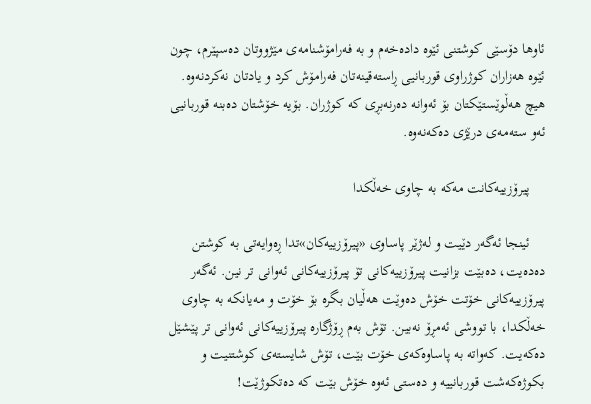ئاوها دۆسێی کوشتنی ئێوە دادەخەم و بە فەرامۆشنامەی مێژووتان دەسپێرم، چون ئێوە هەزاران کوژراوی قوربانیی ڕاستەقینەتان فەرامۆش کرد و یادتان نەکردنەوە. هیچ هەڵوێستێکتان بۆ ئەوانە دەرنەبڕی کە کوژران. بۆیە خۆشتان دەبنە قوربانیی ئەو ستەمەی درێژی دەکەنەوە.

    پیرۆزییەکانت مەکە بە چاوی خەڵکدا

    ئینجا ئەگەر دێیت و لەژێر پاساوی «پیرۆزییەکان»تدا ڕەوایەتی بە کوشتن دەدەیت، دەبێت بزانیت پیرۆزییەکانی تۆ پیرۆزییەکانی ئەوانی تر نین. ئەگەر پیرۆزییەکانی خۆتت خۆش دەوێت هەڵیان بگرە بۆ خۆت و مەیانکە بە چاوی خەڵکدا، با تووشی ئەمڕۆ نەبین. تۆش بەم ڕۆژگارە پیرۆزییەکانی ئەوانی تر پێشێل دەکەیت. کەواتە بە پاساوەکەی خۆت بێت، تۆش شایستەی کوشتنیت و بکوژەکەشت قوربانییە و دەستی ئەوە خۆش بێت کە دەتکوژێت!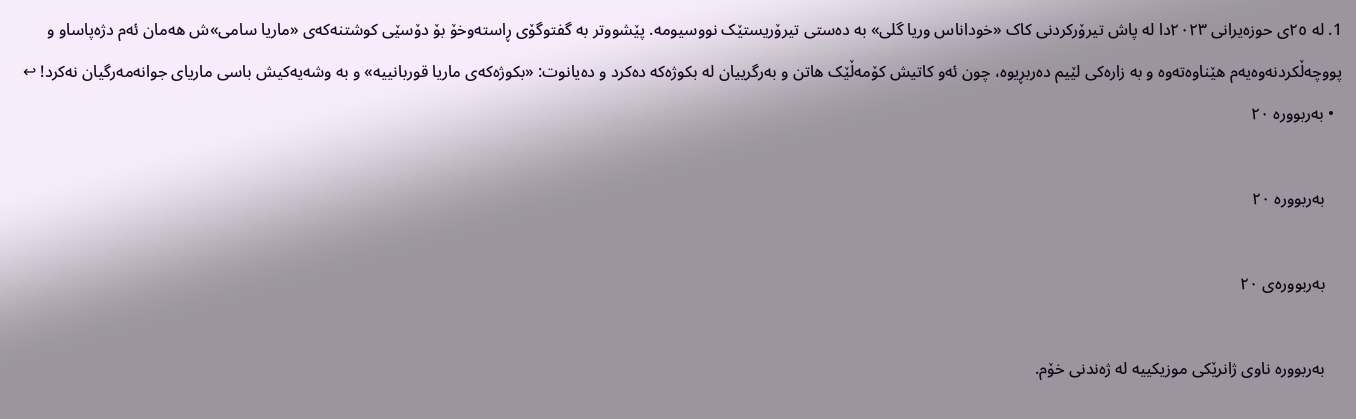1. لە ٢٥ی حوزەیرانی ٢٠٢٣دا لە پاش تیرۆرکردنی کاک «خوداناس وریا گلی» بە دەستی تیرۆریستێک نووسیومە. پێشووتر بە گفتوگۆی ڕاستەوخۆ بۆ دۆسێی کوشتنەکەی «ماریا سامی»ش هەمان ئەم دژەپاساو و پووچەڵکردنەوەیەم هێناوەتەوە و بە زارەکی لێیم دەربڕیوە، چون ئەو کاتیش کۆمەڵێک هاتن و بەرگرییان لە بکوژەکە دەکرد و دەیانوت: «بکوژەکەی ماریا قوربانییە» و بە وشەیەکیش باسی ماریای جوانەمەرگیان نەکرد! ↩
  • بەربوورە ٢٠

    بەربوورە ٢٠

    بەربوورەی ٢٠

    بەربوورە ناوی ژانرێکی موزیکییە لە ژەندنی خۆم.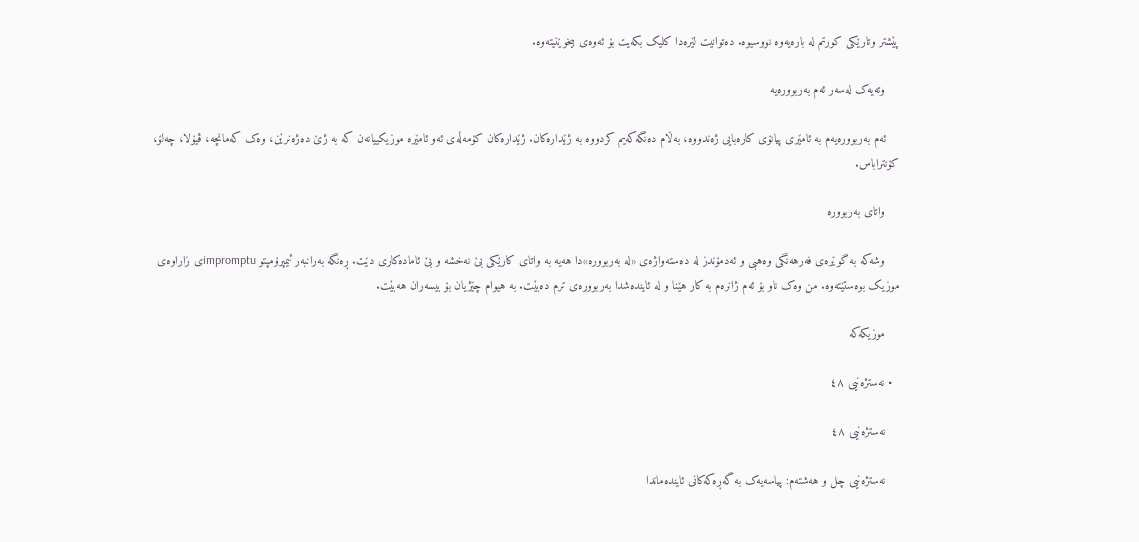پێشتر وتارێکی کورتم لە بارەیەوە نووسیوە. دەتوانیت لێرەدا کلیک بکەیت بۆ ئەوەی بیخوێنیتەوە.

    وتەیەک لەسەر ئەم بەربوورەیە

    ئەم بەربوورەیەم بە ئامێری پیانۆی کارەبایی ژەندووە، بەڵام دەنگەکەیم کردووە بە ژێدارەکان. ژێدارەکان کۆمەڵەی ئەو ئامێرە موزیکییانەن کە بە ژێ دەژەنرێن، وەک کەمانچە، ڤیۆلا، چەلۆ، کۆنتراباس.

    واتای بەربوورە

    وشەکە بە گوێرەی فەرهەنگی وەهبی و ئەدمۆندز لە دەستەواژەی «لە بەربوورە»دا هەیە بە واتای کارێکی بێ نەخشە و بێ ئامادەکاری دێت. ڕەنگە بەرانبەر ئیمپرۆمپتو impromptuی زاراوەی موزیک بوەستێتەوە. من وەک ناو بۆ ئەم ژانرەم بە کار هێنا و لە ئایندەشدا بەربوورەی ترم دەبێت. بە هیوام چێژیان بۆ بیسەران هەبێت.

    موزیکەکە

  • نەستژەنیی ٤٨

    نەستژەنیی ٤٨

    نەستژەنیی چل و هەشتەم: پیاسەیەک بە گەڕەکەکانی ئایندەماندا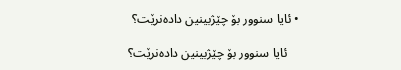• ئایا سنوور بۆ چێژبینین دادەنرێت؟

    ئایا سنوور بۆ چێژبینین دادەنرێت؟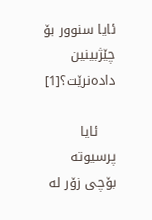ئایا سنوور بۆ چێژبینین دادەنرێت؟[1]

    ئایا پرسیوتە بۆچی زۆر لە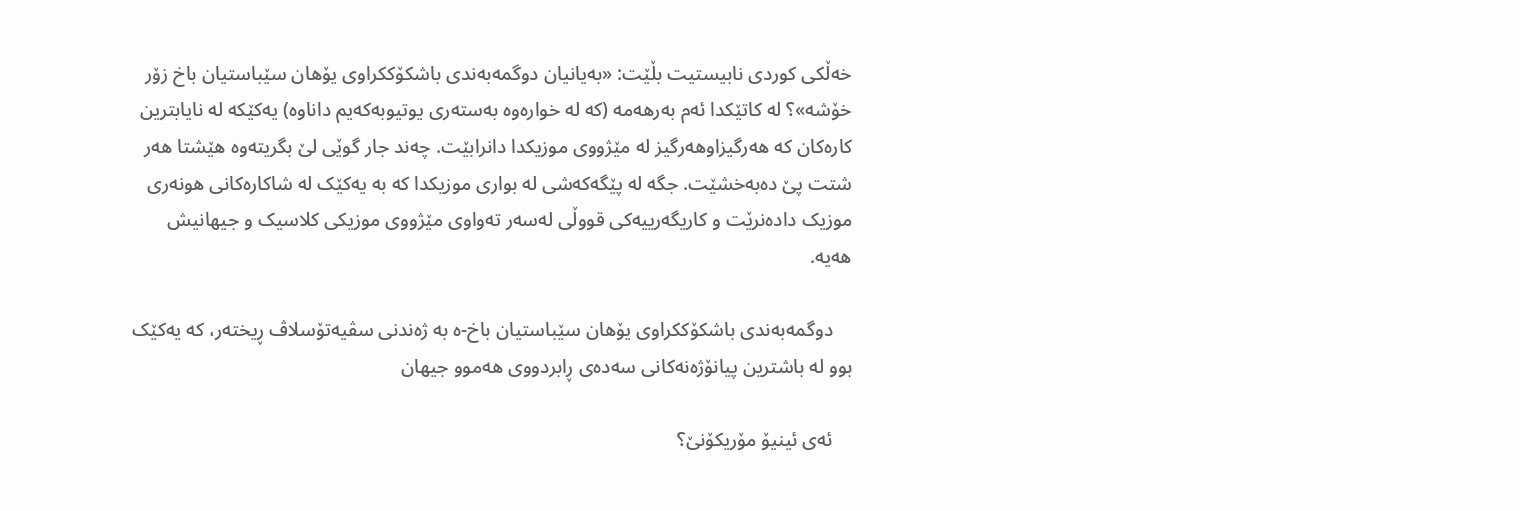خەڵکی کوردی نابیستیت بڵێت: «بەیانیان دوگمەبەندی باشکۆککراوی یۆهان سێباستیان باخ زۆر خۆشە»؟ لە کاتێکدا ئەم بەرهەمە (کە لە خوارەوە بەستەری یوتیوبەکەیم داناوە) یەکێکە لە نایابترین کارەکان کە هەرگیزاوهەرگیز لە مێژووی موزیکدا دانرابێت. چەند جار گوێی لێ بگریتەوە هێشتا هەر شتت پێ دەبەخشێت. جگە لە پێگەکەشی لە بواری موزیکدا کە بە یەکێک لە شاکارەکانی هونەری موزیک دادەنرێت و کاریگەرییەکی قووڵی لەسەر تەواوی مێژووی موزیکی کلاسیک و جیهانیش هەیە.

    دوگمەبەندی باشکۆککراوی یۆهان سێباستیان باخ-ە بە ژەندنی سڤیەتۆسلاڤ ڕیختەر، کە یەکێک بوو لە باشترین پیانۆژەنەکانی سەدەی ڕابردووی هەموو جیهان

    ئەی ئینیۆ مۆریکۆنێ؟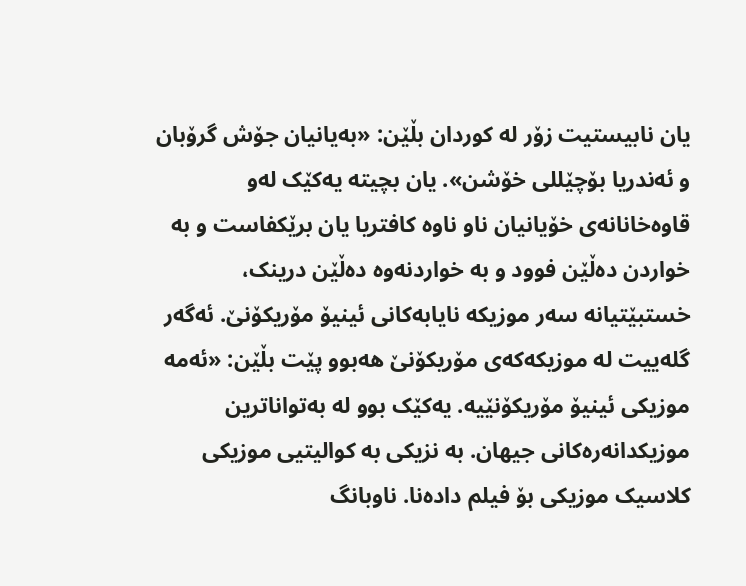یان نابیستیت زۆر لە کوردان بڵێن: «بەیانیان جۆش گرۆبان و ئەندریا بۆچێللی خۆشن». یان بچیتە یەکێک لەو قاوەخانانەی خۆیانیان ناو ناوە کافتریا یان برێکفاست و بە خواردن دەڵێن فوود و بە خواردنەوە دەڵێن درینک، خستبێتیانە سەر موزیکە نایابەکانی ئینیۆ مۆریکۆنێ. ئەگەر گلەییت لە موزیکەکەی مۆریکۆنێ هەبوو پێت بڵێن: «ئەمە موزیکی ئینیۆ مۆریکۆنێیە. یەکێک بوو لە بەتواناترین موزیکدانەرەکانی جیهان. بە نزیکی بە کوالیتیی موزیکی کلاسیک موزیکی بۆ فیلم دادەنا. ناوبانگ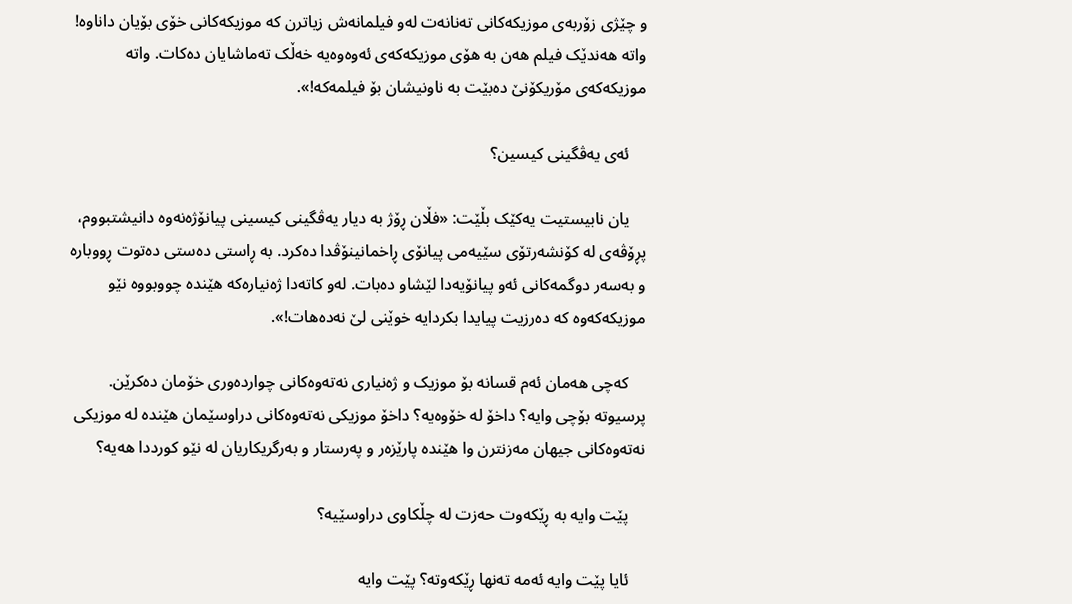و چێژی زۆربەی موزیکەکانی تەنانەت لەو فیلمانەش زیاترن کە موزیکەکانی خۆی بۆیان داناوە! واتە هەندێک فیلم هەن بە هۆی موزیکەکەی ئەوەوەیە خەڵک تەماشایان دەکات. واتە موزیکەکەی مۆریکۆنێ دەبێت بە ناونیشان بۆ فیلمەکە!».

    ئەی یەڤگینی کیسین؟

    یان نابیستیت یەکێک بڵێت: «فڵان ڕۆژ بە دیار یەڤگینی کیسینی پیانۆژەنەوە دانیشتبووم، پڕۆڤەی لە کۆنشەرتۆی سێیەمی پیانۆی ڕاخمانینۆڤدا دەکرد. بە ڕاستی دەستی دەتوت ڕووبارە و بەسەر دوگمەکانی ئەو پیانۆیەدا لێشاو دەبات. لەو کاتەدا ژەنیارەکە هێندە چووبووە نێو موزیکەکەوە کە دەرزیت پیایدا بکردایە خوێنی لێ نەدەهات!».

    کەچی هەمان ئەم قسانە بۆ موزیک و ژەنیاری نەتەوەکانی چواردەوری خۆمان دەکرێن. پرسیوتە بۆچی وایە؟ داخۆ لە خۆوەیە؟ داخۆ موزیکی نەتەوەکانی دراوسێمان هێندە لە موزیکی نەتەوەکانی جیهان مەزنترن وا هێندە پارێزەر و پەرستار و بەرگریکاریان لە نێو کورددا هەیە؟

    پێت وایە بە ڕێکەوت حەزت لە چڵکاوی دراوسێیە؟

    ئایا پێت وایە ئەمە تەنها ڕێکەوتە؟ پێت وایە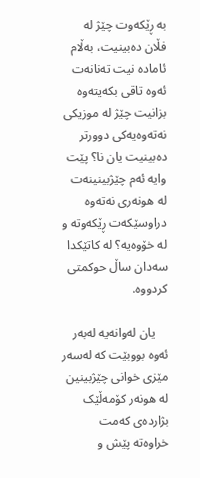بە ڕێکەوت چێژ لە فڵان دەبینیت، بەڵام ئامادە نیت تەنانەت ئەوە تاقی بکەیتەوە بزانیت چێژ لە موزیکی نەتەوەیەکی دوورتر دەبینیت یان نا؟ پێت وایە ئەم چێژبینینەت لە هونەری نەتەوە دراوسێکەت ڕێکەوتە و لە خۆوەیە؟ لە کاتێکدا سەدان ساڵ حوکمتی کردووە.

    یان لەوانەیە لەبەر ئەوە بووبێت کە لەسەر مێزی خوانی چێژبینین لە هونەر کۆمەڵێک بژاردەی کەمت خراوەتە پێش و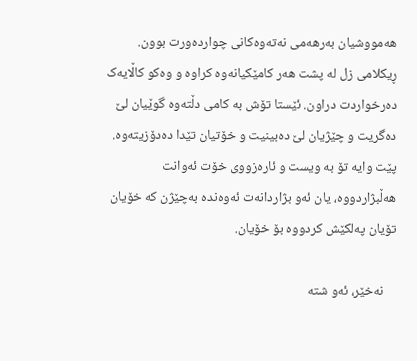هەمووشیان بەرهەمی نەتەوەکانی چواردەورت بوون. ڕیکلامی زل لە پشت هەر کامێکیانەوە کراوە و وەکو کاڵایەک دەرخواردت دراون. ئێستا تۆش بە کامی دڵتەوە گوێیان لێ دەگریت و چێژیان لێ دەبینیت و خۆتیان تێدا دەدۆزیتەوە. پێت وایە تۆ بە ویست و ئارەزووی خۆت ئەوانت هەڵبژاردووە، یان ئەو بژاردانەت ئەوەندە بەچێژن کە خۆیان تۆیان پەلکێش کردووە بۆ خۆیان.

    نەخێر، ئەو شتە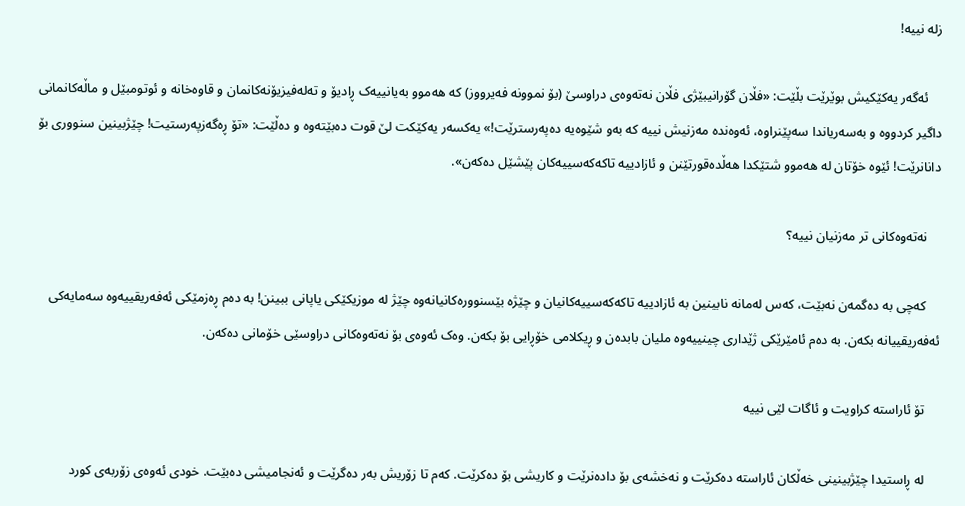زلە نییە!

    ئەگەر یەکێکیش بوێرێت بڵێت: «فڵان گۆرانیبێژی فڵان نەتەوەی دراوسێ (بۆ نموونە فەیرووز) کە هەموو بەیانییەک ڕادیۆ و تەلەفیزیۆنەکانمان و قاوەخانە و ئوتومبێل و ماڵەکانمانی داگیر کردووە و بەسەریاندا سەپێنراوە، ئەوەندە مەزنیش نییە کە بەو شێوەیە دەپەرسترێت!» یەکسەر یەکێکت لێ قوت دەبێتەوە و دەڵێت: «تۆ ڕەگەزپەرستیت! چێژبینین سنووری بۆ دانانرێت! ئێوە خۆتان لە هەموو شتێکدا هەڵدەقورتێنن و ئازادییە تاکەکەسییەکان پێشێل دەکەن».

    نەتەوەکانی تر مەزنیان نییە؟

    کەچی بە دەگمەن نەبێت، کەس لەمانە نابینین بە ئازادییە تاکەکەسییەکانیان و چێژە بێسنوورەکانیانەوە چێژ لە موزیکێکی یاپانی ببینن! بە دەم ڕەزمێکی ئەفەریقییەوە سەمایەکی ئەفەریقییانە بکەن. بە دەم ئامێرێکی ژێداری چینییەوە ملیان بابدەن و ڕیکلامی خۆڕایی بۆ بکەن. وەک ئەوەی بۆ نەتەوەکانی دراوسێی خۆمانی دەکەن.

    تۆ ئاراستە کراویت و ئاگات لێی نییە

    لە ڕاستیدا چێژبینینی خەڵکان ئاراستە دەکرێت و نەخشەی بۆ دادەنرێت و کاریشی بۆ دەکرێت. کەم تا زۆریش بەر دەگرێت و ئەنجامیشی دەبێت. خودی ئەوەی زۆربەی کورد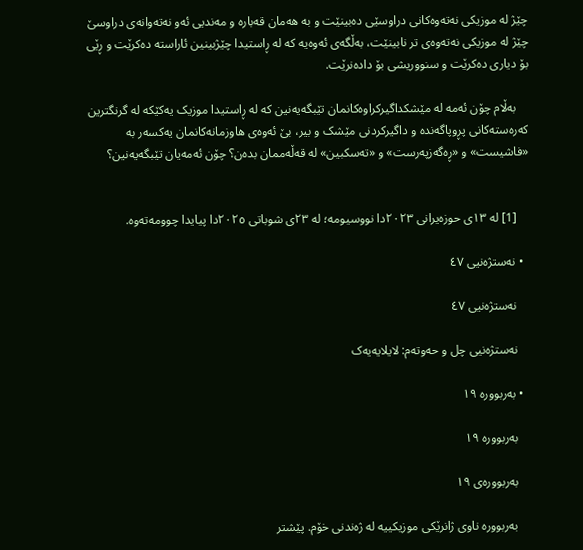چێژ لە موزیکی نەتەوەکانی دراوسێی دەبینێت و بە هەمان قەبارە و مەندیی ئەو نەتەوانەی دراوسێ چێژ لە موزیکی نەتەوەی تر نابینێت، بەڵگەی ئەوەیە کە لە ڕاستیدا چێژبینین ئاراستە دەکرێت و ڕێی بۆ دیاری دەکرێت و سنووریشی بۆ دادەنرێت.

    بەڵام چۆن ئەمە لە مێشکداگیرکراوەکانمان تێبگەیەنین کە لە ڕاستیدا موزیک یەکێکە لە گرنگترین کەرەستەکانی پڕوپاگەندە و داگیرکردنی مێشک و بیر، بێ ئەوەی هاوزمانەکانمان یەکسەر بە «فاشیست» و «ڕەگەزپەرست» و «تەسکبین» لە قەڵەممان بدەن؟ چۆن ئەمەیان تێبگەیەنین؟


    [1] لە ١٣ی حوزەیرانی ٢٠٢٣دا نووسیومە؛ لە ٢٣ی شوباتی ٢٠٢٥دا پیایدا چوومەتەوە.

  • نەستژەنیی ٤٧

    نەستژەنیی ٤٧

    نەستژەنیی چل و حەوتەم: لایلایەیەک

  • بەربوورە ١٩

    بەربوورە ١٩

    بەربوورەی ١٩

    بەربوورە ناوی ژانرێکی موزیکییە لە ژەندنی خۆم. پێشتر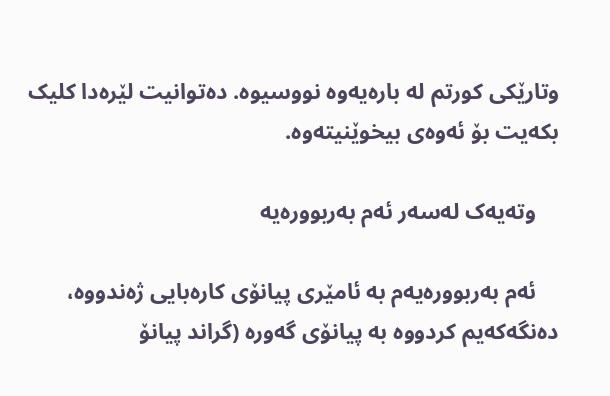وتارێکی کورتم لە بارەیەوە نووسیوە. دەتوانیت لێرەدا کلیک بکەیت بۆ ئەوەی بیخوێنیتەوە.

    وتەیەک لەسەر ئەم بەربوورەیە

    ئەم بەربوورەیەم بە ئامێری پیانۆی کارەبایی ژەندووە، دەنگەکەیم کردووە بە پیانۆی گەورە (گراند پیانۆ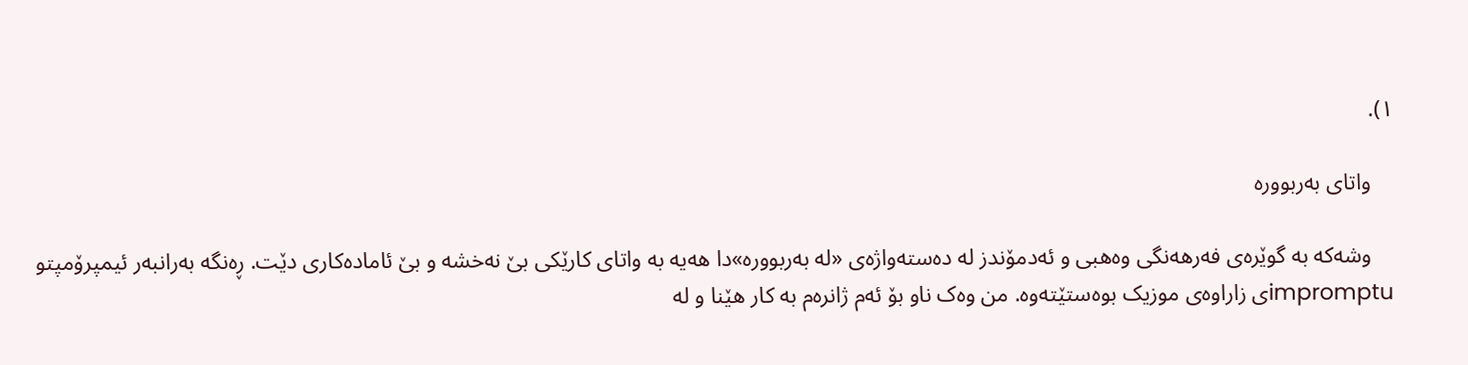١).

    واتای بەربوورە

    وشەکە بە گوێرەی فەرهەنگی وەهبی و ئەدمۆندز لە دەستەواژەی «لە بەربوورە»دا هەیە بە واتای کارێکی بێ نەخشە و بێ ئامادەکاری دێت. ڕەنگە بەرانبەر ئیمپرۆمپتو impromptuی زاراوەی موزیک بوەستێتەوە. من وەک ناو بۆ ئەم ژانرەم بە کار هێنا و لە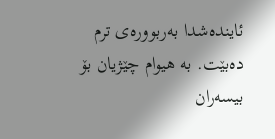ئایندەشدا بەربوورەی ترم دەبێت. بە هیوام چێژیان بۆ بیسەران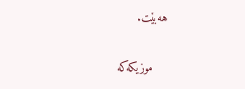هەبێت.

    موزیکەکە